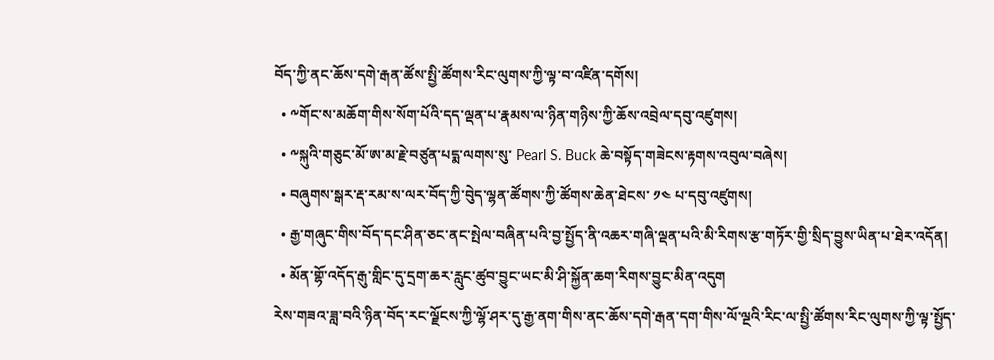བོད་ཀྱི་ནང་ཆོས་དགེ་རྒན་ཚོས་སྤྱི་ཚོགས་རིང་ལུགས་ཀྱི་ལྟ་བ་འཛིན་དགོས།
  • ༸གོང་ས་མཆོག་གིས་སོག་པོའི་དད་ལྡན་པ་རྣམས་ལ་ཉིན་གཉིས་ཀྱི་ཆོས་འབྲེལ་དབུ་འཛུགས།
  • ༸སྐུའི་གཅུང་མོ་ཨ་མ་རྗེ་བཙུན་པདྨ་ལགས་སུ་ Pearl S. Buck ཆེ་བསྟོད་གཟེངས་རྟགས་འབུལ་བཞེས།
  • བཞུགས་སྒར་རྡ་རམ་ས་ལར་བོད་ཀྱི་བེུད་ལྷན་ཚོགས་ཀྱི་ཚོགས་ཆེན་ཐེངས་ ༡༤ པ་དབུ་འཛུགས།
  • རྒྱ་གཞུང་གིས་བོད་དང་ཤིན་ཅང་ནང་སྤེལ་བཞིན་པའི་བྱ་སྤྱོད་ནི་འཆར་གཞི་ལྡན་པའི་མི་རིགས་རྩ་གཏོར་གྱི་སྲིད་བྱུས་ཡིན་པ་ཐེར་འདོན།
  • མོན་གྷོ་འདོད་རྒུ་གླིང་དུ་དྲག་ཆར་རླུང་ཚུབ་བྱུང་ཡང་མི་ཤི་སྐྱོན་ཆག་རིགས་བྱུང་མིན་འདུག
རེས་གཟའ་ཟླ་བའི་ཉིན་བོད་རང་ལྗོངས་ཀྱི་ལྷོ་ཤར་དུ་རྒྱ་ནག་གིས་ནང་ཆོས་དགེ་རྒན་དག་གིས་ལོ་ལྔའི་རིང་ལ་སྤྱི་ཚོགས་རིང་ལུགས་ཀྱི་ལྟ་སྤྱོད་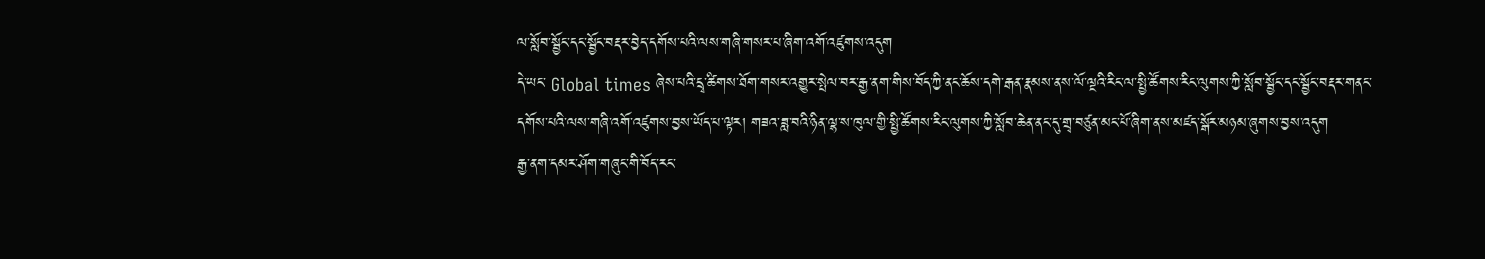ལ་སློབ་སྦྱོང་དང་སྦྱོང་བརྡར་བྱེད་དགོས་པའི་ལས་གཞི་གསར་པ་ཞིག་འགོ་འཛུགས་འདུག
དེ་ཡང་ Global times ཞེས་པའི་དྲྭ་ཚིགས་ཐོག་གསར་འགྱུར་སྤེལ་བར་རྒྱ་ནག་གིས་བོད་ཀྱི་ནང་ཆོས་དགེ་རྒན་རྣམས་ནས་ལོ་ལྔའི་རིང་ལ་སྤྱི་ཚོགས་རིང་ལུགས་ཀྱི་སློབ་སྦྱོང་དང་སྦྱོང་བརྡར་གནང་དགོས་པའི་ལས་གཞི་འགོ་འཛུགས་བྱས་ཡོད་པ་ལྟར། གཟའ་ཟླ་བའི་ཉིན་ལྷ་ས་ཁུལ་གྱི་སྤྱི་ཚོགས་རིང་ལུགས་ཀྱི་སློབ་ཆེན་ནང་དུ་གྲྭ་བཙུན་མང་པོ་ཞིག་ནས་མཛད་སྒོར་མཉམ་ཞུགས་བྱས་འདུག
རྒྱ་ནག་དམར་ཤོག་གཞུང་གི་བོད་རང་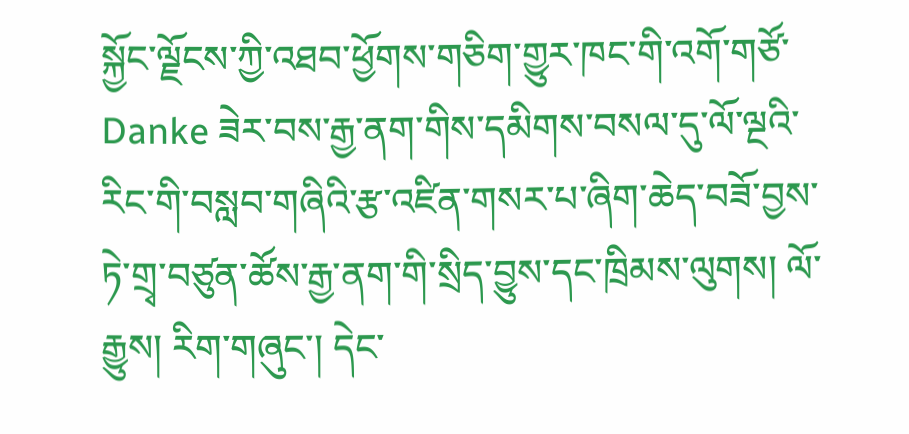སྐྱོང་ལྗོངས་ཀྱི་འཐབ་ཕྱོགས་གཅིག་གྱུར་ཁང་གི་འགོ་གཙོ་ Danke ཟེར་བས་རྒྱ་ནག་གིས་དམིགས་བསལ་དུ་ལོ་ལྔའི་རིང་གི་བསླབ་གཞིའི་རྩ་འཛིན་གསར་པ་ཞིག་ཆེད་བཟོ་བྱས་ཏེ་གྲྭ་བཙུན་ཚོས་རྒྱ་ནག་གི་སྲིད་བྱུས་དང་ཁྲིམས་ལུགས། ལོ་རྒྱུས། རིག་གཞུང་། དེང་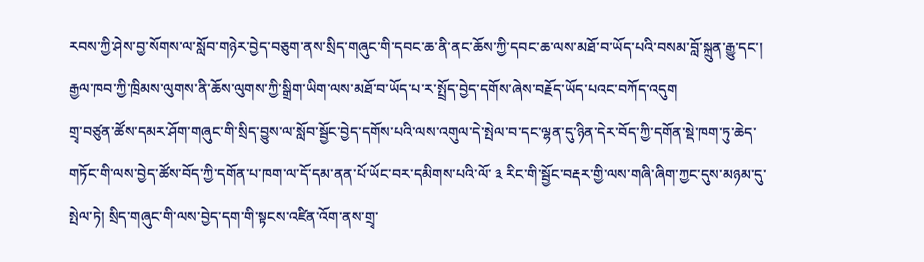རབས་ཀྱི་ཤེས་བྱ་སོགས་ལ་སློབ་གཉེར་བྱེད་བཅུག་ནས་སྲིད་གཞུང་གི་དབང་ཆ་ནི་ནང་ཆོས་ཀྱི་དབང་ཆ་ལས་མཐོ་བ་ཡོད་པའི་བསམ་བློ་སྐྲུན་རྒྱུ་དང་། རྒྱལ་ཁབ་ཀྱི་ཁྲིམས་ལུགས་ནི་ཆོས་ལུགས་ཀྱི་སྒྲིག་ཡིག་ལས་མཐོ་བ་ཡོད་པ་ར་སྤྲོད་བྱེད་དགོས་ཞེས་བརྗོད་ཡོད་པའང་བཀོད་འདུག
གྲྭ་བཙུན་ཚོས་དམར་ཤོག་གཞུང་གི་སྲིད་བྱུས་ལ་སློབ་སྦྱོང་བྱེད་དགོས་པའི་ལས་འགུལ་དེ་སྤེལ་བ་དང་ལྷན་དུ་ཉིན་དེར་བོད་ཀྱི་དགོན་སྡེ་ཁག་ཏུ་ཆེད་གཏོང་གི་ལས་བྱེད་ཚོས་བོད་ཀྱི་དགོན་པ་ཁག་ལ་དོ་དམ་ནན་པོ་ཡོང་བར་དམིགས་པའི་ལོ་ ༣ རིང་གི་སྦྱོང་བརྡར་གྱི་ལས་གཞི་ཞིག་ཀྱང་དུས་མཉམ་དུ་སྤེལ་ཏེ། སྲིད་གཞུང་གི་ལས་བྱེད་དག་གི་སྟངས་འཛིན་འོག་ནས་གྲྭ་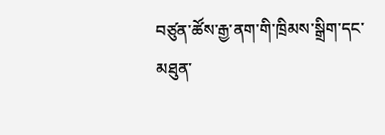བཙུན་ཚོས་རྒྱ་ནག་གི་ཁྲིམས་སྒྲིག་དང་མཐུན་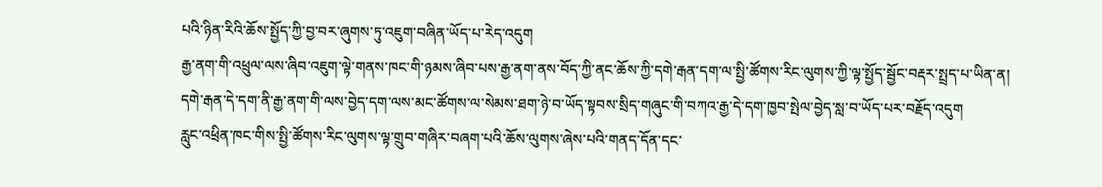པའི་ཉིན་རིའི་ཆོས་སྤྱོད་ཀྱི་བྱ་བར་ཞུགས་ཏུ་འཇུག་བཞིན་ཡོད་པ་རེད་འདུག
རྒྱ་ནག་གི་འཕྲུལ་ལས་ཞིབ་འཇུག་ལྟེ་གནས་ཁང་གི་ཉམས་ཞིབ་པས་རྒྱ་ནག་ནས་བོད་ཀྱི་ནང་ཆོས་ཀྱི་དགེ་རྒན་དག་ལ་སྤྱི་ཚོགས་རིང་ལུགས་ཀྱི་ལྟ་སྤྱོད་སྦྱོང་བརྡར་སྤྲད་པ་ཡིན་ན། དགེ་རྒན་དེ་དག་ནི་རྒྱ་ནག་གི་ལས་བྱེད་དག་ལས་མང་ཚོགས་ལ་སེམས་ཐག་ཉེ་བ་ཡོད་སྟབས་སྲིད་གཞུང་གི་བཀའ་རྒྱ་དེ་དག་ཁྱབ་སྤེལ་བྱེད་སླ་བ་ཡོད་པར་བརྗོད་འདུག
རླུང་འཕྲིན་ཁང་གིས་སྤྱི་ཚོགས་རིང་ལུགས་ལྟ་གྲུབ་གཞིར་བཞག་པའི་ཆོས་ལུགས་ཞེས་པའི་གནད་དོན་དང་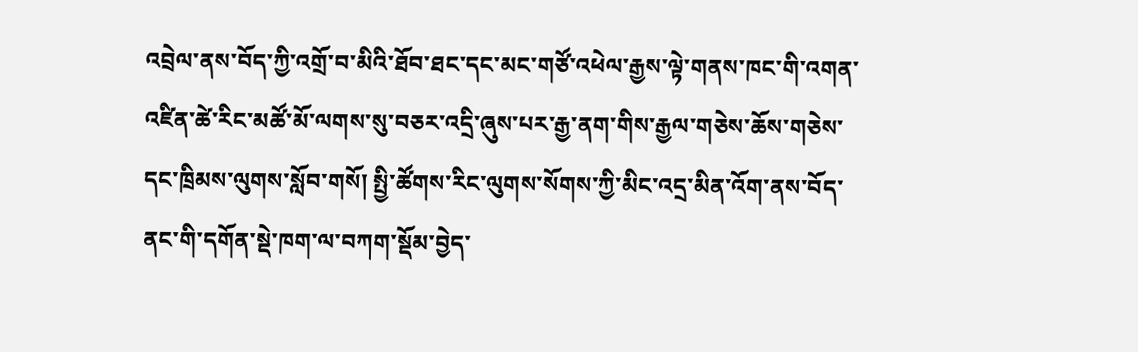འབྲེལ་ནས་བོད་ཀྱི་འགྲོ་བ་མིའི་ཐོབ་ཐང་དང་མང་གཙོ་འཕེལ་རྒྱས་ལྟེ་གནས་ཁང་གི་འགན་འཛིན་ཚེ་རིང་མཚོ་མོ་ལགས་སུ་བཅར་འདྲི་ཞུས་པར་རྒྱ་ནག་གིས་རྒྱལ་གཅེས་ཆོས་གཅེས་དང་ཁྲིམས་ལུགས་སློབ་གསོ། སྤྱི་ཚོགས་རིང་ལུགས་སོགས་ཀྱི་མིང་འདྲ་མིན་འོག་ནས་བོད་ནང་གི་དགོན་སྡེ་ཁག་ལ་བཀག་སྡོམ་བྱེད་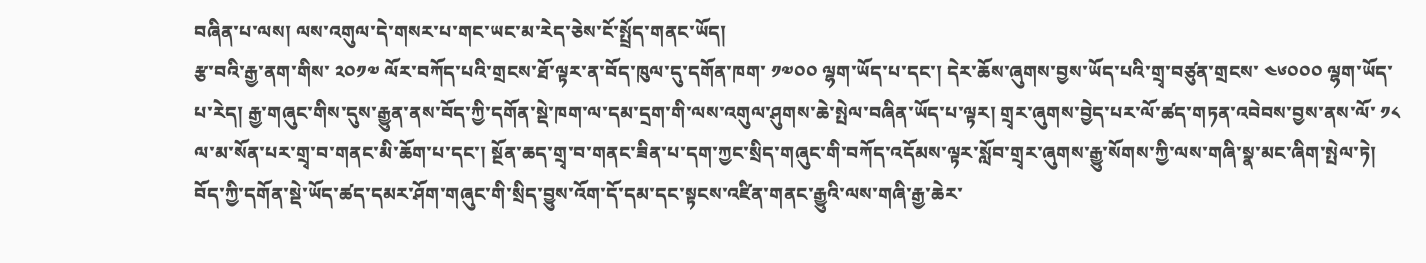བཞིན་པ་ལས། ལས་འགུལ་དེ་གསར་པ་གང་ཡང་མ་རེད་ཅེས་ངོ་སྤྲོད་གནང་ཡོད།
རྩ་བའི་རྒྱ་ནག་གིས་ ༢༠༡༧ ལོར་བཀོད་པའི་གྲངས་ཐོ་ལྟར་ན་བོད་ཁུལ་དུ་དགོན་ཁག་ ༡༧༠༠ ལྷག་ཡོད་པ་དང་། དེར་ཆོས་ཞུགས་བྱས་ཡོད་པའི་གྲྭ་བཙུན་གྲངས་ ༤༦༠༠༠ ལྷག་ཡོད་པ་རེད། རྒྱ་གཞུང་གིས་དུས་རྒྱུན་ནས་བོད་ཀྱི་དགོན་སྡེ་ཁག་ལ་དམ་དྲག་གི་ལས་འགུལ་ཤུགས་ཆེ་སྤེལ་བཞིན་ཡོད་པ་ལྟར། གྲྭར་ཞུགས་བྱེད་པར་ལོ་ཚད་གཏན་འབེབས་བྱས་ནས་ལོ་ ༡༨ ལ་མ་སོན་པར་གྲྭ་བ་གནང་མི་ཆོག་པ་དང་། སྔོན་ཆད་གྲྭ་བ་གནང་ཟིན་པ་དག་ཀྱང་སྲིད་གཞུང་གི་བཀོད་འདོམས་ལྟར་སློབ་གྲྭར་ཞུགས་རྒྱུ་སོགས་ཀྱི་ལས་གཞི་སྣ་མང་ཞིག་སྤེལ་ཏེ། བོད་ཀྱི་དགོན་སྡེ་ཡོད་ཚད་དམར་ཤོག་གཞུང་གི་སྲིད་བྱུས་འོག་དོ་དམ་དང་སྟངས་འཛིན་གནང་རྒྱུའི་ལས་གཞི་རྒྱ་ཆེར་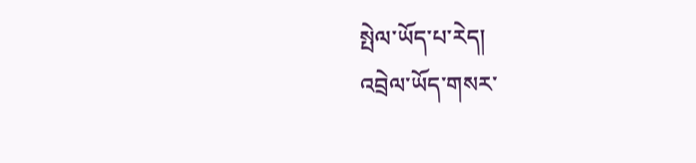སྤེལ་ཡོད་པ་རེད།
འབྲེལ་ཡོད་གསར་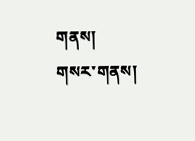གནས།
གསར་གནས།